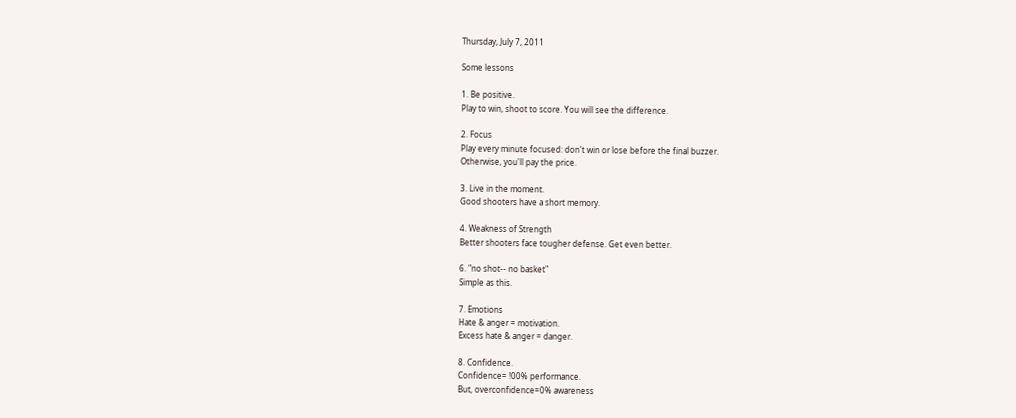Thursday, July 7, 2011

Some lessons

1. Be positive.
Play to win, shoot to score. You will see the difference.

2. Focus
Play every minute focused: don't win or lose before the final buzzer.
Otherwise, you'll pay the price.

3. Live in the moment.
Good shooters have a short memory.

4. Weakness of Strength
Better shooters face tougher defense. Get even better.

6. "no shot-- no basket"
Simple as this.

7. Emotions
Hate & anger = motivation.
Excess hate & anger = danger.

8. Confidence.
Confidence= !00% performance.
But, overconfidence=0% awareness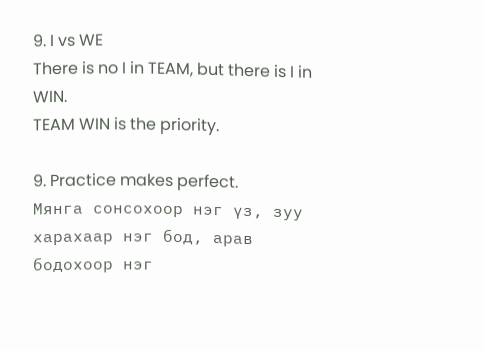9. I vs WE
There is no I in TEAM, but there is I in WIN.
TEAM WIN is the priority.

9. Practice makes perfect.
Мянга сонсохоор нэг үз, зуу харахаар нэг бод, арав бодохоор нэг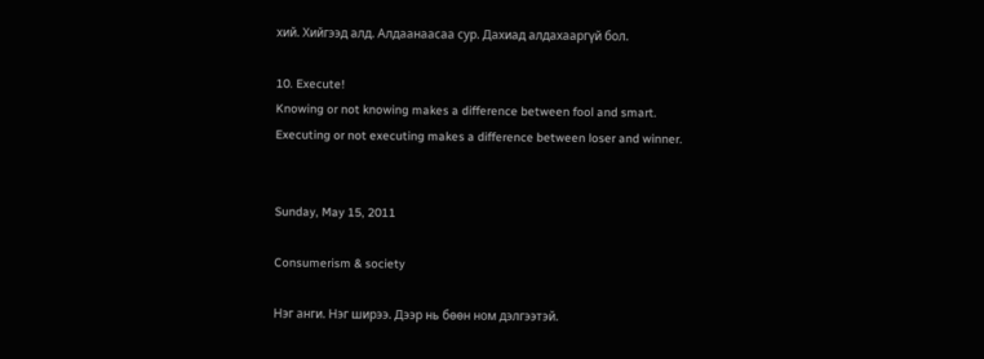хий. Хийгээд алд. Алдаанаасаа сур. Дахиад алдахааргүй бол.

10. Execute!
Knowing or not knowing makes a difference between fool and smart.
Executing or not executing makes a difference between loser and winner.


Sunday, May 15, 2011

Consumerism & society

Нэг анги. Нэг ширээ. Дээр нь бөөн ном дэлгээтэй.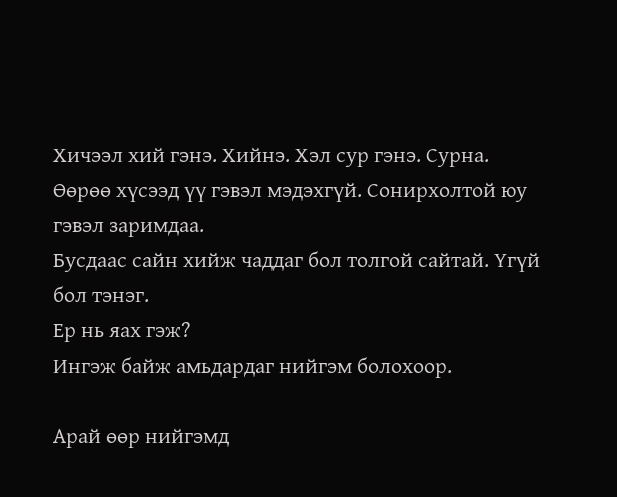Хичээл хий гэнэ. Хийнэ. Хэл сур гэнэ. Сурна.
Өөрөө хүсээд үү гэвэл мэдэхгүй. Сонирхолтой юу гэвэл заримдаа.
Бусдаас сайн хийж чаддаг бол толгой сайтай. Үгүй бол тэнэг.
Ер нь яах гэж?
Ингэж байж амьдардаг нийгэм болохоор.

Арай өөр нийгэмд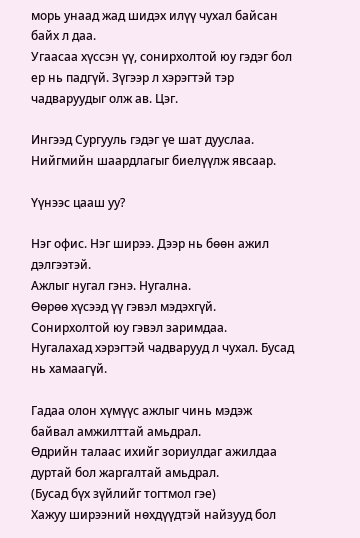морь унаад жад шидэх илүү чухал байсан байх л даа.
Угаасаа хүссэн үү, сонирхолтой юу гэдэг бол ер нь падгүй. Зүгээр л хэрэгтэй тэр чадваруудыг олж ав. Цэг.

Ингээд Сургууль гэдэг үе шат дууслаа. Нийгмийн шаардлагыг биелүүлж явсаар.

Үүнээс цааш уу?

Нэг офис. Нэг ширээ. Дээр нь бөөн ажил дэлгээтэй.
Ажлыг нугал гэнэ. Нугална.
Өөрөө хүсээд үү гэвэл мэдэхгүй. Сонирхолтой юу гэвэл заримдаа.
Нугалахад хэрэгтэй чадварууд л чухал. Бусад нь хамаагүй.

Гадаа олон хүмүүс ажлыг чинь мэдэж байвал амжилттай амьдрал.
Өдрийн талаас ихийг зориулдаг ажилдаа дуртай бол жаргалтай амьдрал.
(Бусад бүх зүйлийг тогтмол гэе)
Хажуу ширээний нөхдүүдтэй найзууд бол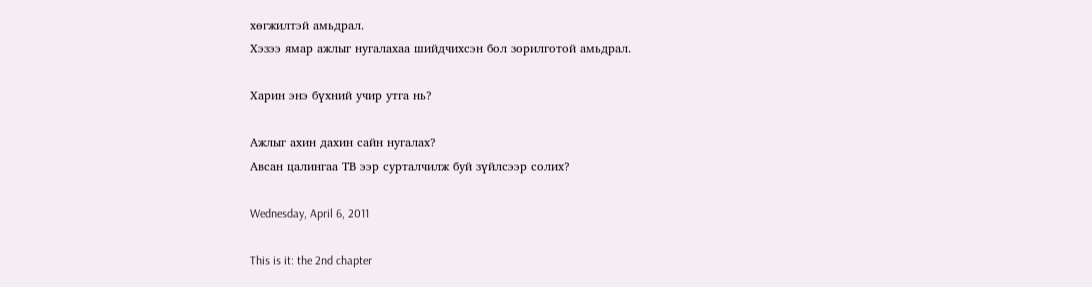хөгжилтэй амьдрал.
Хэзээ ямар ажлыг нугалахаа шийдчихсэн бол зорилготой амьдрал.

Харин энэ бүхний учир утга нь?

Ажлыг ахин дахин сайн нугалах?
Авсан цалингаа ТВ ээр сурталчилж буй зүйлсээр солих?

Wednesday, April 6, 2011

This is it: the 2nd chapter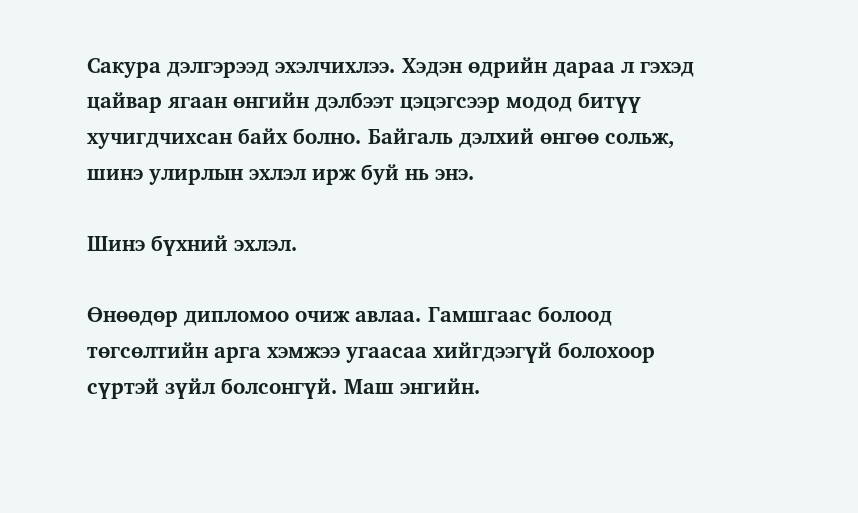Сакура дэлгэрээд эхэлчихлээ. Хэдэн өдрийн дараа л гэхэд цайвар ягаан өнгийн дэлбээт цэцэгсээр модод битүү хучигдчихсан байх болно. Байгаль дэлхий өнгөө сольж, шинэ улирлын эхлэл ирж буй нь энэ.

Шинэ бүхний эхлэл.

Өнөөдөр дипломоо очиж авлаа. Гамшгаас болоод төгсөлтийн арга хэмжээ угаасаа хийгдээгүй болохоор сүртэй зүйл болсонгүй. Маш энгийн.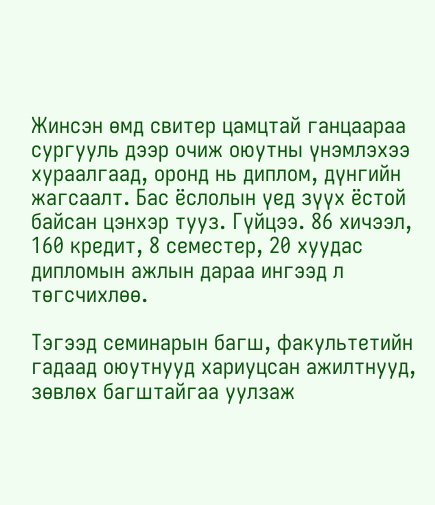Жинсэн өмд свитер цамцтай ганцаараа сургууль дээр очиж оюутны үнэмлэхээ хураалгаад, оронд нь диплом, дүнгийн жагсаалт. Бас ёслолын үед зүүх ёстой байсан цэнхэр тууз. Гүйцээ. 86 хичээл, 160 кредит, 8 семестер, 20 хуудас дипломын ажлын дараа ингээд л төгсчихлөө.

Тэгээд семинарын багш, факультетийн гадаад оюутнууд хариуцсан ажилтнууд, зөвлөх багштайгаа уулзаж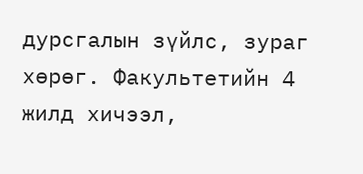дурсгалын зүйлс, зураг хөрөг. Факультетийн 4 жилд хичээл,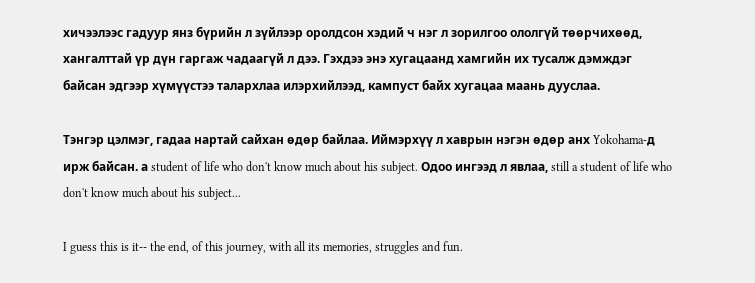хичээлээс гадуур янз бүрийн л зүйлээр оролдсон хэдий ч нэг л зорилгоо ололгүй төөрчихөөд, хангалттай үр дүн гаргаж чадаагүй л дээ. Гэхдээ энэ хугацаанд хамгийн их тусалж дэмждэг байсан эдгээр хүмүүстээ талархлаа илэрхийлээд, кампуст байх хугацаа маань дууслаа.

Тэнгэр цэлмэг, гадаа нартай сайхан өдөр байлаа. Иймэрхүү л хаврын нэгэн өдөр анх Yokohama-д ирж байсан. а student of life who don't know much about his subject. Одоо ингээд л явлаа, still a student of life who don't know much about his subject...

I guess this is it-- the end, of this journey, with all its memories, struggles and fun.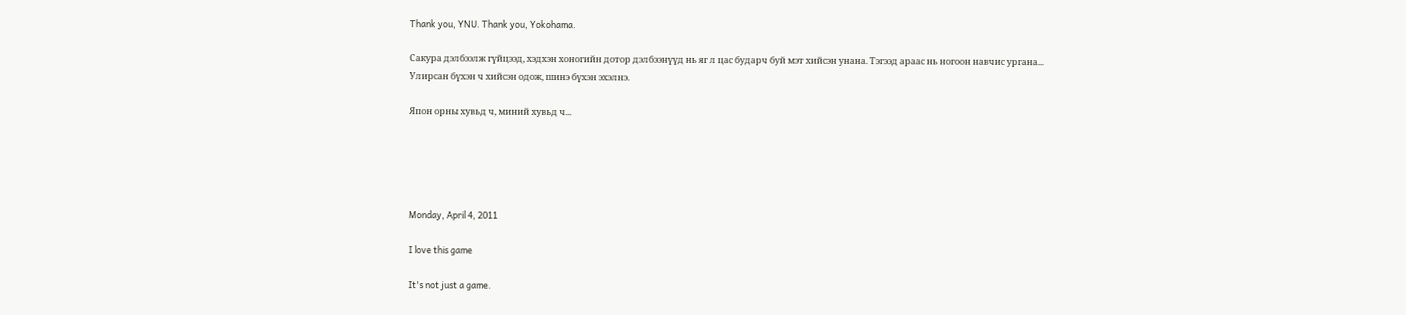Thank you, YNU. Thank you, Yokohama.

Сакура дэлбээлж гүйцээд, хэдхэн хоногийн дотор дэлбээнүүд нь яг л цас бударч буй мэт хийсэн унана. Тэгээд араас нь ногоон навчис ургана...
Улирсан бүхэн ч хийсэн одож, шинэ бүхэн эхэлнэ.

Япон орны хувьд ч, миний хувьд ч...





Monday, April 4, 2011

I love this game

It's not just a game.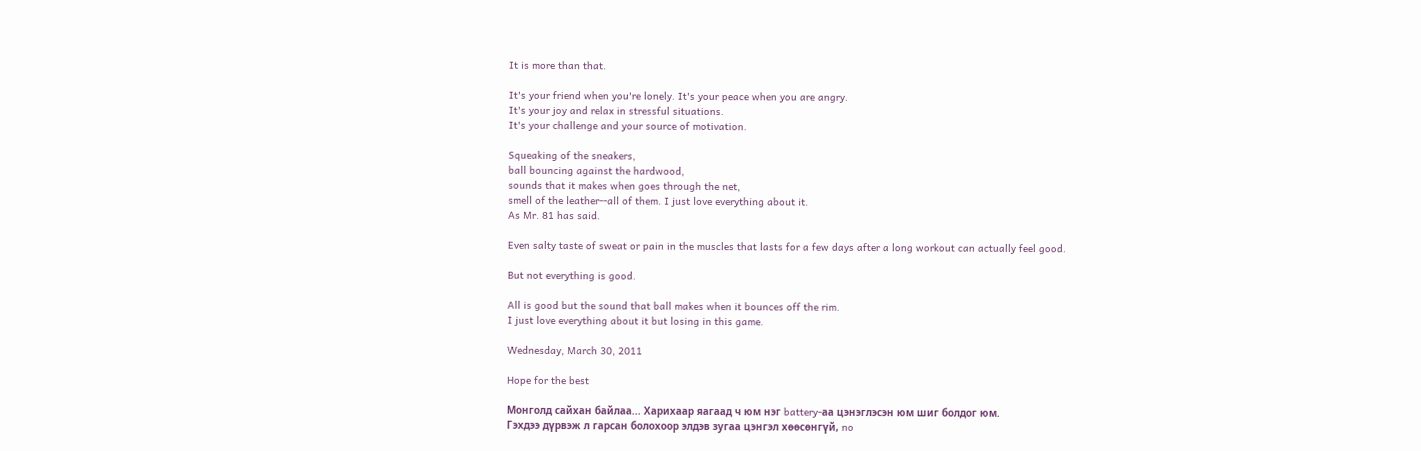It is more than that.

It's your friend when you're lonely. It's your peace when you are angry.
It's your joy and relax in stressful situations.
It's your challenge and your source of motivation.

Squeaking of the sneakers,
ball bouncing against the hardwood,
sounds that it makes when goes through the net,
smell of the leather--all of them. I just love everything about it.
As Mr. 81 has said.

Even salty taste of sweat or pain in the muscles that lasts for a few days after a long workout can actually feel good.

But not everything is good.

All is good but the sound that ball makes when it bounces off the rim.
I just love everything about it but losing in this game.

Wednesday, March 30, 2011

Hope for the best

Монголд сайхан байлаа... Харихаар яагаад ч юм нэг battery-аа цэнэглэсэн юм шиг болдог юм.
Гэхдээ дүрвэж л гарсан болохоор элдэв зугаа цэнгэл хөөсөнгүй, no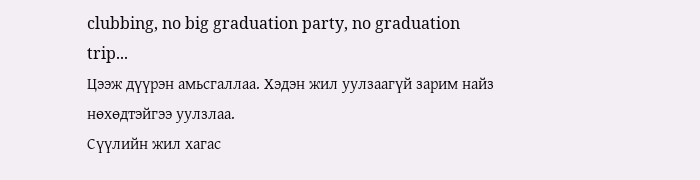clubbing, no big graduation party, no graduation trip...
Цээж дүүрэн амьсгаллaa. Хэдэн жил уулзаагүй зарим найз нөхөдтэйгээ уулзлаа.
Сүүлийн жил хагас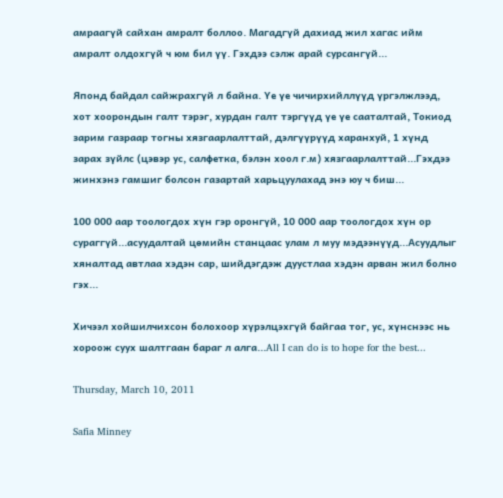амраагүй сайхан амралт боллоо. Магадгүй дахиад жил хагас ийм амралт олдохгүй ч юм бил үү. Гэхдээ сэлж арай сурсангүй...

Японд байдал сайжрахгүй л байна. Үе үе чичирхийллүүд үргэлжлээд, хот хоорондын галт тэрэг, хурдан галт тэргүүд үе үе сааталтай, Токиод зарим газраар тогны хязгаарлалттай, дэлгүүрүүд харанхуй, 1 хүнд зарах зүйлс (цэвэр ус, салфетка, бэлэн хоол г.м) хязгаарлалттай...Гэхдээ жинхэнэ гамшиг болсон газартай харьцуулахад энэ юу ч биш...

100 000 аар тоологдох хүн гэр оронгүй, 10 000 аар тоологдох хүн ор сураггүй...асуудалтай цөмийн станцаас улам л муу мэдээнүүд...Асуудлыг хяналтад автлаа хэдэн сар, шийдэгдэж дуустлаа хэдэн арван жил болно гэх...

Хичээл хойшилчихсон болохоор хүрэлцэхгүй байгаа тог, ус, хүнснээс нь хороож суух шалтгаан бараг л алга...All I can do is to hope for the best...

Thursday, March 10, 2011

Safia Minney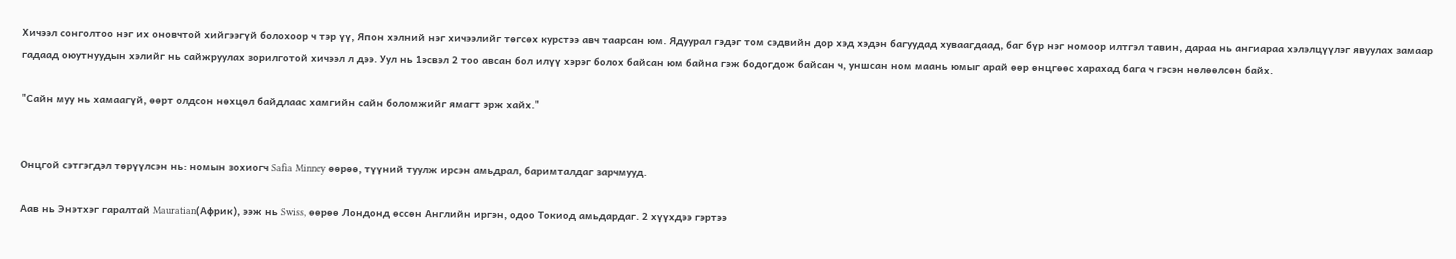Хичээл сонголтоо нэг их оновчтой хийгээгүй болохоор ч тэр үү, Япон хэлний нэг хичээлийг төгсөх курстээ авч таарсан юм. Ядуурал гэдэг том сэдвийн дор хэд хэдэн багуудад хуваагдаад, баг бүр нэг номоор илтгэл тавин, дараа нь ангиараа хэлэлцүүлэг явуулах замаар гадаад оюутнуудын хэлийг нь сайжруулах зорилготой хичээл л дээ. Уул нь 1эсвэл 2 тоо авсан бол илүү хэрэг болох байсан юм байна гэж бодогдож байсан ч, уншсан ном маань юмыг арай өөр өнцгөөс харахад бага ч гэсэн нөлөөлсөн байх.

"Сайн муу нь хамаагүй, өөрт олдсон нөхцөл байдлаас хамгийн сайн боломжийг ямагт эрж хайх."


Онцгой сэтгэгдэл төрүүлсэн нь: номын зохиогч Safia Minney өөрөө, түүний туулж ирсэн амьдрал, баримталдаг зарчмууд.

Аав нь Энэтхэг гаралтай Mauratian(Африк), ээж нь Swiss, өөрөө Лондонд өссөн Английн иргэн, одоо Токиод амьдардаг. 2 хүүхдээ гэртээ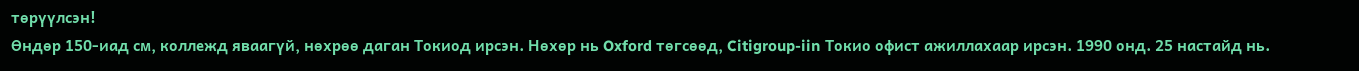төрүүлсэн!
Өндөр 150-иад см, коллежд яваагүй, нөхрөө даган Токиод ирсэн. Нөхөр нь Oxford төгсөөд, Citigroup-iin Токио офист ажиллахаар ирсэн. 1990 онд. 25 настайд нь.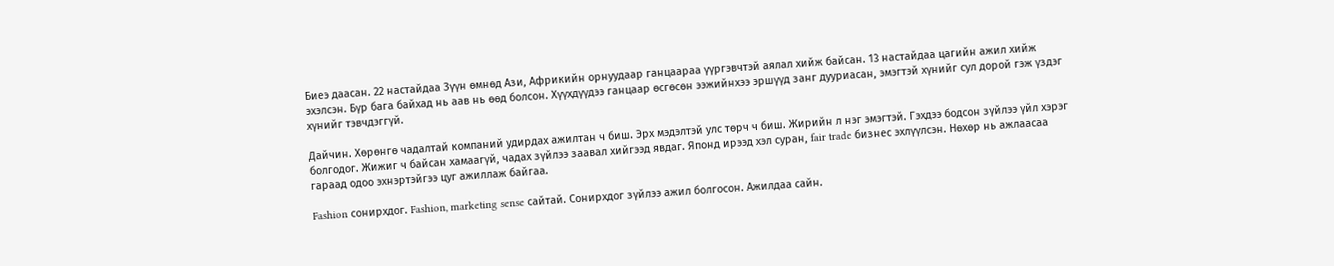Биеэ даасан. 22 настайдаа Зүүн өмнөд Ази, Африкийн орнуудаар ганцаараа үүргэвчтэй аялал хийж байсан. 13 настайдаа цагийн ажил хийж эхэлсэн. Бүр бага байхад нь аав нь өөд болсон. Хүүхдүүдээ ганцаар өсгөсөн ээжийнхээ эршүүд занг дууриасан, эмэгтэй хүнийг сул дорой гэж үздэг хүнийг тэвчдэггүй.

Дайчин. Хөрөнгө чадалтай компаний удирдах ажилтан ч биш. Эрх мэдэлтэй улс төрч ч биш. Жирийн л нэг эмэгтэй. Гэхдээ бодсон зүйлээ үйл хэрэг болгодог. Жижиг ч байсан хамаагүй, чадах зүйлээ заавал хийгээд явдаг. Японд ирээд хэл суран, fair trade бизнес эхлүүлсэн. Нөхөр нь ажлаасаа гараад одоо эхнэртэйгээ цуг ажиллаж байгаа.

Fashion сонирхдог. Fashion, marketing sense сайтай. Сонирхдог зүйлээ ажил болгосон. Ажилдаа сайн.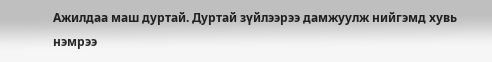Ажилдаа маш дуртай. Дуртай зүйлээрээ дамжуулж нийгэмд хувь нэмрээ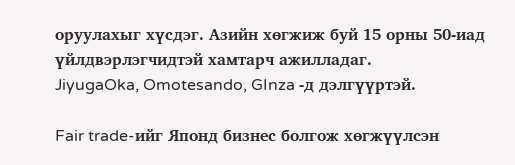оруулахыг хүсдэг. Азийн хөгжиж буй 15 орны 50-иад үйлдвэрлэгчидтэй хамтарч ажилладаг.
JiyugaOka, Omotesando, GInza -д дэлгүүртэй.

Fair trade-ийг Японд бизнес болгож хөгжүүлсэн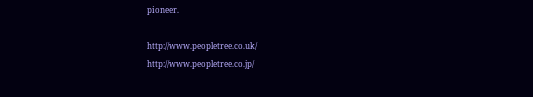pioneer.

http://www.peopletree.co.uk/
http://www.peopletree.co.jp/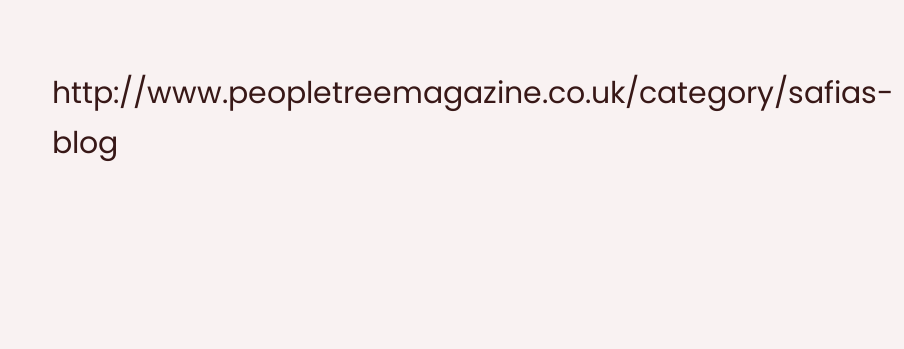http://www.peopletreemagazine.co.uk/category/safias-blog